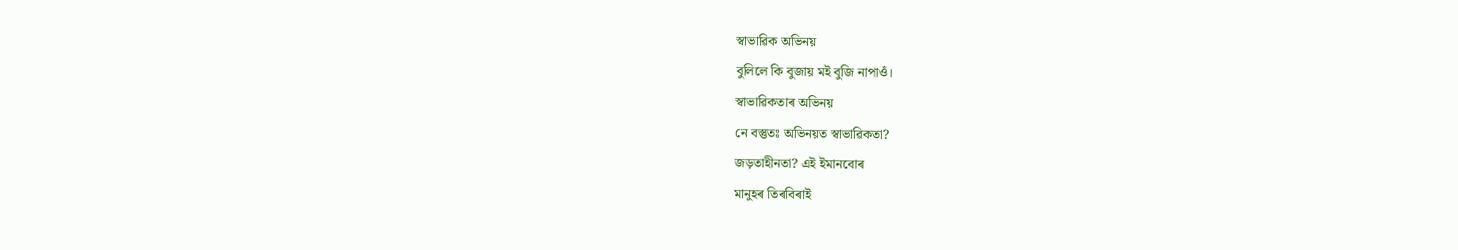স্বাভাৱিক অভিনয়
বুলিলে কি বুজায় মই বুজি নাপাওঁ।
স্বাভাৱিকতাৰ অভিনয়
নে বস্তুতঃ অভিনয়ত স্বাভাৱিকতা?
জড়তাহীনতা? এই ইমানবোৰ
মানুহৰ তিৰবিৰাই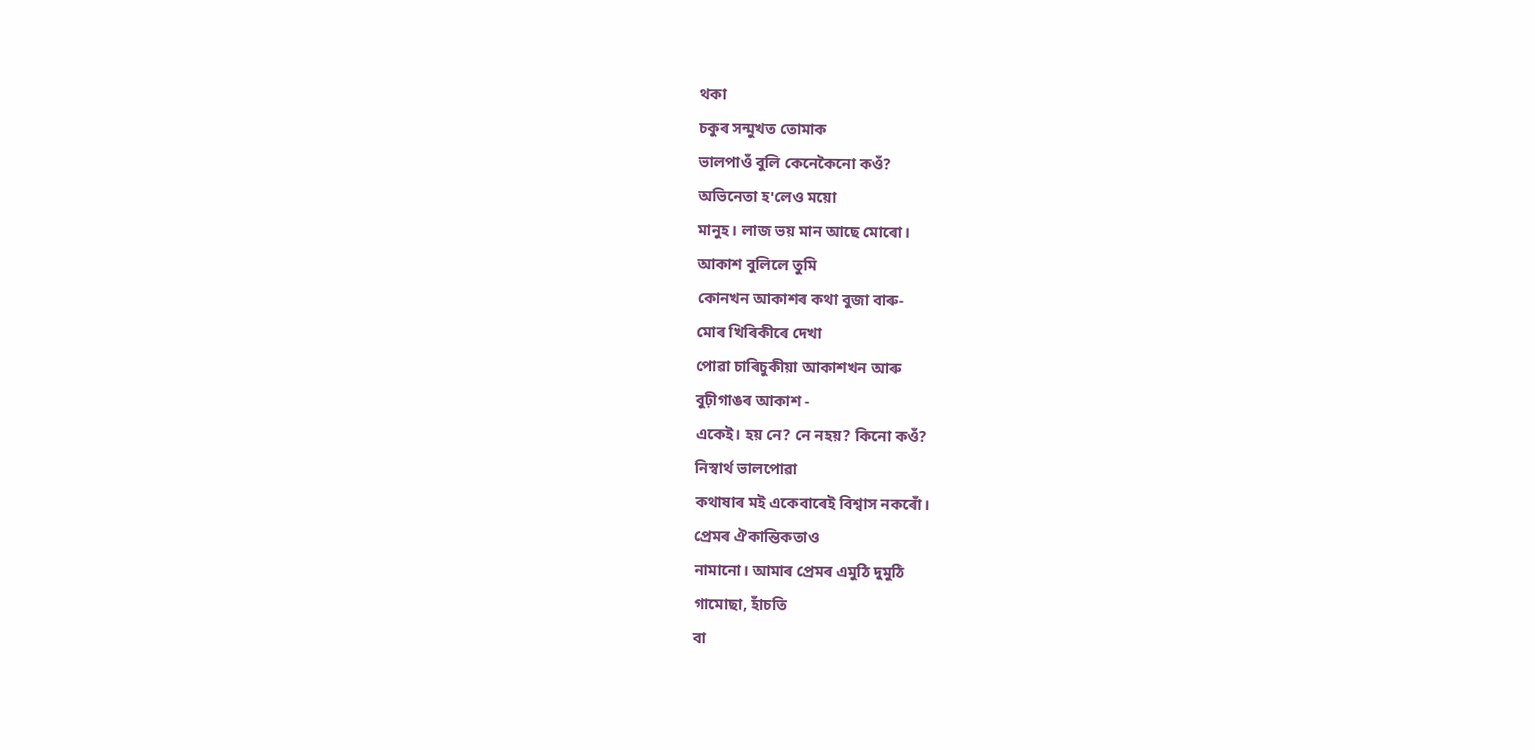থকা
চকুৰ সন্মুখত তোমাক
ভালপাওঁ বুলি কেনেকৈনো কওঁ?
অভিনেতা হ'লেও ময়ো
মানুহ। লাজ ভয় মান আছে মোৰো।
আকাশ বুলিলে তুমি
কোনখন আকাশৰ কথা বুজা বাৰু-
মোৰ খিৰিকীৰে দেখা
পোৱা চাৰিচুকীয়া আকাশখন আৰু
বুঢ়ীগাঙৰ আকাশ -
একেই। হয় নে? নে নহয়? কিনো কওঁ?
নিস্বাৰ্থ ভালপোৱা
কথাষাৰ মই একেবাৰেই বিশ্বাস নকৰোঁ।
প্ৰেমৰ ঐকান্তিকতাও
নামানো। আমাৰ প্ৰেমৰ এমুঠি দুমুঠি
গামোছা, হাঁচতি
বা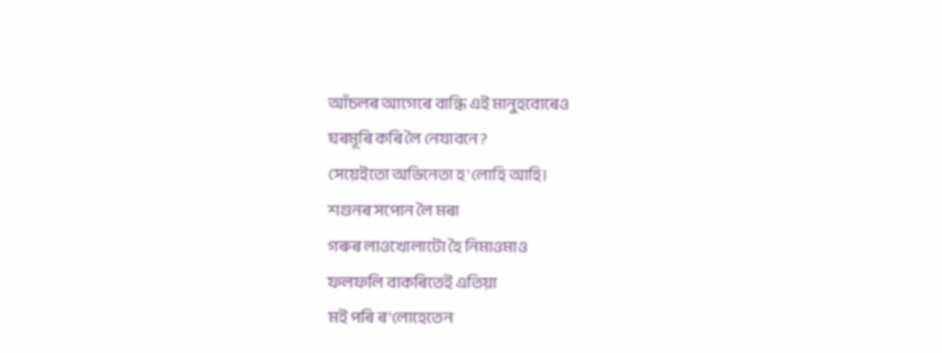আঁচলৰ আগেৰে বান্ধি এই মানুহবোৰেও
ঘৰমূৰি কৰি লৈ নেযাবনে?
সেয়েইতো অভিনেতা হ'লোহি আহি।
শগুনৰ সপোন লৈ মৰা
গৰুৰ লাওখোলাটো হৈ নিমাওমাও
ফলফলি বাকৰিতেই এতিয়া
মই পৰি ৰ'লোহেতেন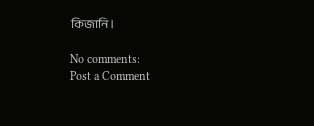কিজানি।

No comments:
Post a Comment